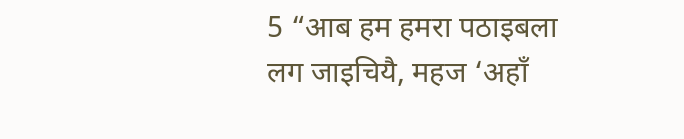5 “आब हम हमरा पठाइबला लग जाइचियै, महज ‘अहाँ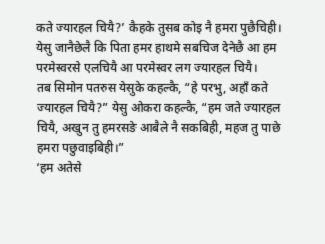कते ज्यारहल चियै?’ कैहके तुसब कोइ नै हमरा पुछैचिही।
येसु जानैछेलै कि पिता हमर हाथमे सबचिज देनेछै आ हम परमेस्वरसे एलचियै आ परमेस्वर लग ज्यारहल चियै।
तब सिमोन पतरुस येसुके कहल्कै, “हे परभु, अहाँ कते ज्यारहल चियै?” येसु ओकरा कहल्कै, “हम जते ज्यारहल चियै, अखुन तु हमरसङे आबैले नै सकबिही, महज तु पाछे हमरा पछुवाइबिही।”
‘हम अतेसे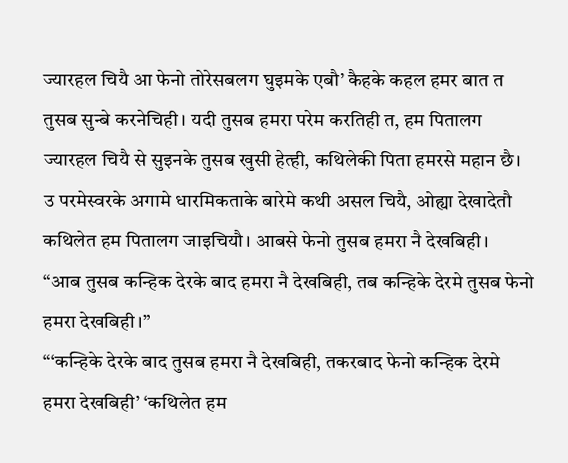ज्यारहल चियै आ फेनो तोरेसबलग घुइमके एबौ’ कैहके कहल हमर बात त तुसब सुन्बे करनेचिही। यदी तुसब हमरा परेम करतिही त, हम पितालग ज्यारहल चियै से सुइनके तुसब खुसी हेत्ही, कथिलेकी पिता हमरसे महान छै।
उ परमेस्वरके अगामे धारमिकताके बारेमे कथी असल चियै, ओह्या देखादेतौ कथिलेत हम पितालग जाइचियौ। आबसे फेनो तुसब हमरा नै देखबिही।
“आब तुसब कन्हिक देरके बाद हमरा नै देखबिही, तब कन्हिके देरमे तुसब फेनो हमरा देखबिही।”
“‘कन्हिके देरके बाद तुसब हमरा नै देखबिही, तकरबाद फेनो कन्हिक देरमे हमरा देखबिही’ ‘कथिलेत हम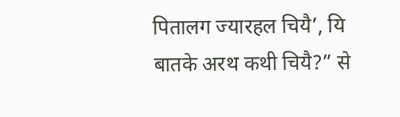पितालग ज्यारहल चियै’, यि बातके अरथ कथी चियै?” से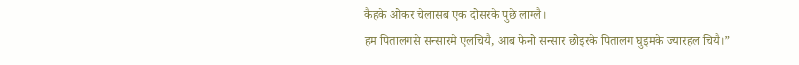कैहके ओकर चेलासब एक दोसरके पुछे लाग्लै।
हम पितालगसे सन्सारमे एलचियै, आब फेनो सन्सार छोइरके पितालग घुइमके ज्यारहल चियै।”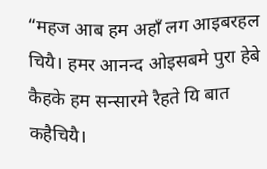“महज आब हम अहाँ लग आइबरहल चियै। हमर आनन्द ओइसबमे पुरा हेबे कैहके हम सन्सारमे रैहते यि बात कहैचियै।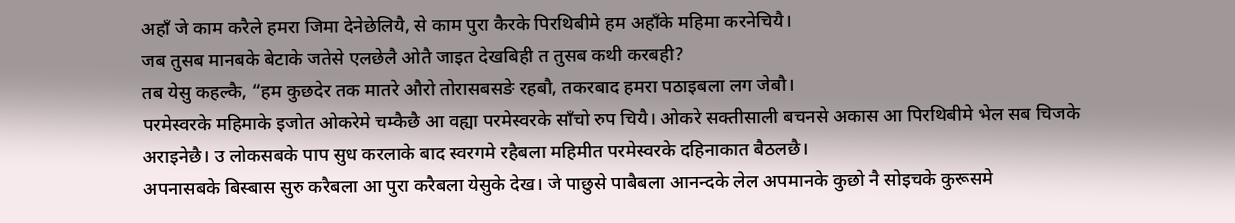अहाँ जे काम करैले हमरा जिमा देनेछेलियै, से काम पुरा कैरके पिरथिबीमे हम अहाँके महिमा करनेचियै।
जब तुसब मानबके बेटाके जतेसे एलछेलै ओतै जाइत देखबिही त तुसब कथी करबही?
तब येसु कहल्कै, “हम कुछदेर तक मातरे औरो तोरासबसङे रहबौ, तकरबाद हमरा पठाइबला लग जेबौ।
परमेस्वरके महिमाके इजोत ओकरेमे चम्कैछै आ वह्या परमेस्वरके साँचो रुप चियै। ओकरे सक्तीसाली बचनसे अकास आ पिरथिबीमे भेल सब चिजके अराइनेछै। उ लोकसबके पाप सुध करलाके बाद स्वरगमे रहैबला महिमीत परमेस्वरके दहिनाकात बैठलछै।
अपनासबके बिस्बास सुरु करैबला आ पुरा करैबला येसुके देख। जे पाछुसे पाबैबला आनन्दके लेल अपमानके कुछो नै सोइचके कुरूसमे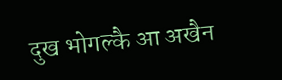दुख भोगल्कै आ अखैन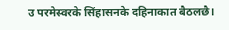उ परमेस्वरके सिंहासनके दहिनाकात बैठलछै।